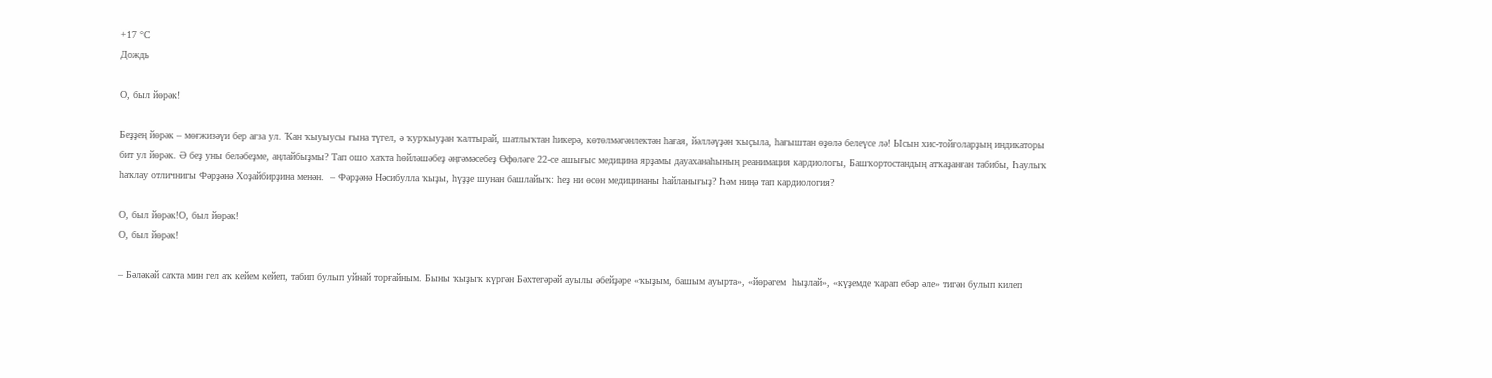+17 °С
Дождь

О, был йөрәк!

Беҙҙең йөрәк – мөғжизәүи бер ағза ул. Ҡан ҡыуыусы ғына түгел, ә ҡурҡыуҙан ҡалтырай, шатлыҡтан һикерә, көтөлмәгәнлектән һағая, йәлләүҙән ҡыҫыла, һағыштан өҙөлә белеүсе лә! Ысын хис-тойғоларҙың индикаторы бит ул йөрәк. Ә беҙ уны беләбеҙме, аңлайбыҙмы? Тап ошо хаҡта һөйләшәбеҙ әңгәмәсебеҙ Өфөләге 22-се ашығыс медицина ярҙамы дауаханаһының реанимация кардиологы, Башҡортостандың атҡаҙанған табибы, Һаулыҡ һаҡлау отличнигы Фәрҙәнә Хоҙайбирҙина менән.  – Фәрҙәнә Нәсибулла ҡыҙы, һүҙҙе шунан башлайыҡ: һеҙ ни өсөн медицинаны һайланығыҙ? Һәм ниңә тап кардиология?

О, был йөрәк!О, был йөрәк!
О, был йөрәк!

– Бәләкәй саҡта мин гел аҡ кейем кейеп, табип булып уйнай торғайным. Быны ҡыҙыҡ күргән Бәхтегәрәй ауылы әбейҙәре «ҡыҙым, башым ауырта», «йөрәгем  һыҙлай», «күҙемде ҡарап ебәр әле» тигән булып килеп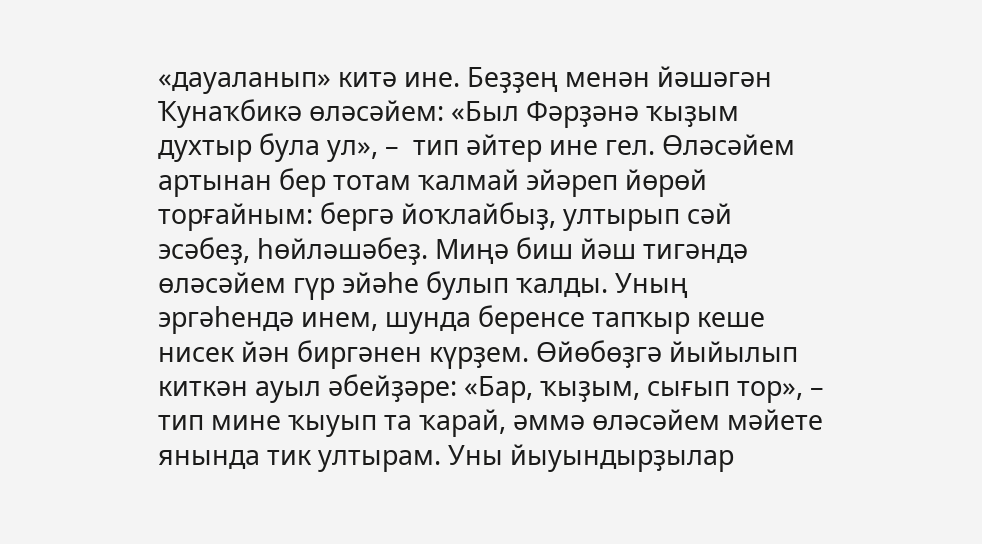«дауаланып» китә ине. Беҙҙең менән йәшәгән Ҡунаҡбикә өләсәйем: «Был Фәрҙәнә ҡыҙым духтыр була ул», –  тип әйтер ине гел. Өләсәйем артынан бер тотам ҡалмай эйәреп йөрөй торғайным: бергә йоҡлайбыҙ, ултырып сәй эсәбеҙ, һөйләшәбеҙ. Миңә биш йәш тигәндә өләсәйем гүр эйәһе булып ҡалды. Уның эргәһендә инем, шунда беренсе тапҡыр кеше нисек йән биргәнен күрҙем. Өйөбөҙгә йыйылып киткән ауыл әбейҙәре: «Бар, ҡыҙым, сығып тор», – тип мине ҡыуып та ҡарай, әммә өләсәйем мәйете янында тик ултырам. Уны йыуындырҙылар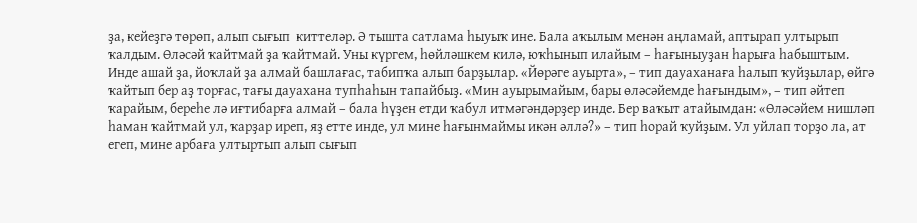ҙа, кейеҙгә төрөп, алып сығып  киттеләр. Ә тышта сатлама һыуыҡ ине. Бала аҡылым менән аңламай, аптырап ултырып ҡалдым. Өләсәй ҡайтмай ҙа ҡайтмай. Уны күргем, һөйләшкем килә, юҡһынып илайым – һағыныуҙан һарыға һабыштым. Инде ашай ҙа, йоҡлай ҙа алмай башлағас, табипҡа алып барҙылар. «Йөрәге ауырта», – тип дауаханаға һалып ҡуйҙылар, өйгә ҡайтып бер аҙ торғас, тағы дауахана тупһаһын тапайбыҙ. «Мин ауырымайым, бары өләсәйемде һағындым», – тип әйтеп ҡарайым, береһе лә иғтибарға алмай – бала һүҙен етди ҡабул итмәгәндәрҙер инде. Бер ваҡыт атайымдан: «Өләсәйем нишләп һаман ҡайтмай ул, ҡарҙар иреп, яҙ етте инде, ул мине һағынмаймы икән әллә?» – тип һорай ҡуйҙым. Ул уйлап торҙо ла, ат егеп, мине арбаға ултыртып алып сығып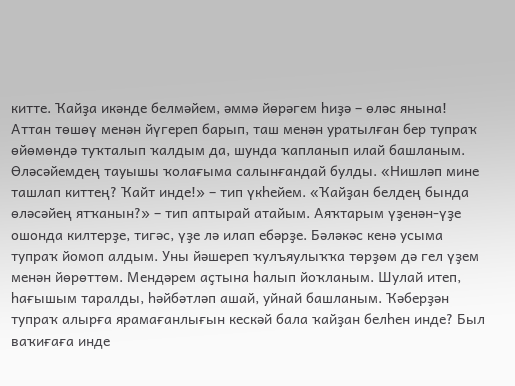китте. Ҡайҙа икәнде белмәйем, әммә йөрәгем һиҙә – өләс янына! Аттан төшөү менән йүгереп барып, таш менән уратылған бер тупраҡ өйөмөндә туҡталып ҡалдым да, шунда ҡапланып илай башланым. Өләсәйемдең тауышы ҡолағыма салынғандай булды. «Нишләп мине ташлап киттең? Ҡайт инде!» – тип үкһейем. «Ҡайҙан белдең бында өләсәйең ятҡанын?» – тип аптырай атайым. Аяҡтарым үҙенән-үҙе ошонда килтерҙе, тигәс, үҙе лә илап ебәрҙе. Бәләкәс кенә усыма тупраҡ йомоп алдым. Уны йәшереп ҡулъяулыҡҡа төрҙөм дә гел үҙем менән йөрөттөм. Мендәрем аҫтына һалып йоҡланым. Шулай итеп, һағышым таралды, һәйбәтләп ашай, уйнай башланым. Ҡәберҙән тупраҡ алырға ярамағанлығын кескәй бала ҡайҙан белһен инде? Был ваҡиғаға инде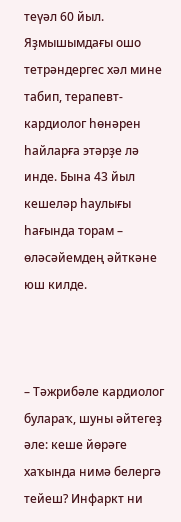теүәл 60 йыл. Яҙмышымдағы ошо тетрәндергес хәл мине табип, терапевт-кардиолог һөнәрен һайларға этәрҙе лә инде. Бына 43 йыл кешеләр һаулығы һағында торам – өләсәйемдең әйткәне юш килде.



– Тәжрибәле кардиолог булараҡ, шуны әйтегеҙ әле: кеше йөрәге хаҡында нимә белергә тейеш? Инфаркт ни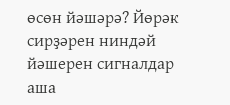өсөн йәшәрә? Йөрәк сирҙәрен ниндәй йәшерен сигналдар аша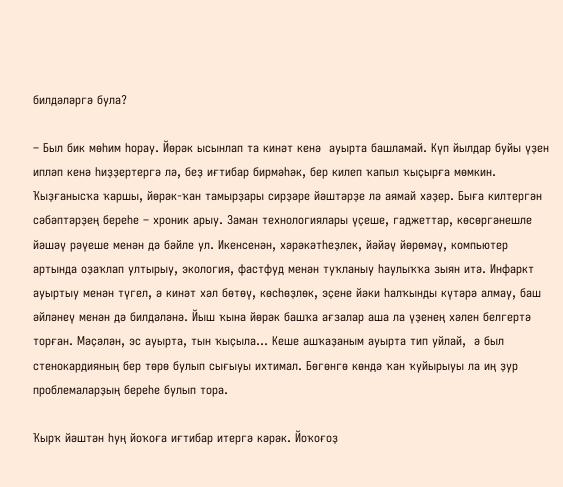билдәләргә була?

– Был бик мөһим һорау. Йөрәк ысынлап та кинәт кенә  ауырта башламай. Күп йылдар буйы үҙен ипләп кенә һиҙҙертергә лә, беҙ иғтибар бирмәһәк, бер килеп ҡапыл ҡыҫырға мөмкин. Ҡыҙғанысҡа ҡаршы, йөрәк-ҡан тамырҙары сирҙәре йәштәрҙе лә аямай хәҙер. Быға килтергән сәбәптәрҙең береһе – хроник арыу. Заман технологиялары үҫеше, гаджеттар, көсөргәнешле йәшәү рәүеше менән дә бәйле ул. Икенсенән, хәрәкәтһеҙлек, йәйәү йөрөмәү, компьютер артында оҙаҡлап ултырыу, экология, фастфуд менән туҡланыу һаулыҡҡа зыян итә. Инфаркт ауыртыу менән түгел, ә кинәт хәл бөтөү, көсһөҙлөк, эҫене йәки һалҡынды күтәрә алмау, баш әйләнеү менән дә билдәләнә. Йыш ҡына йөрәк башҡа ағзалар аша ла үҙенең хәлен белгертә торған. Мәҫәлән, эс ауырта, тын ҡыҫыла... Кеше ашҡаҙаным ауырта тип уйлай,  ә был стенокардияның бер төрө булып сығыуы ихтимал. Бөгөнгө көндә ҡан ҡуйырыуы ла иң ҙур проблемаларҙың береһе булып тора.

Ҡырҡ йәштән һуң йоҡоға иғтибар итергә кәрәк. Йоҡоғоҙ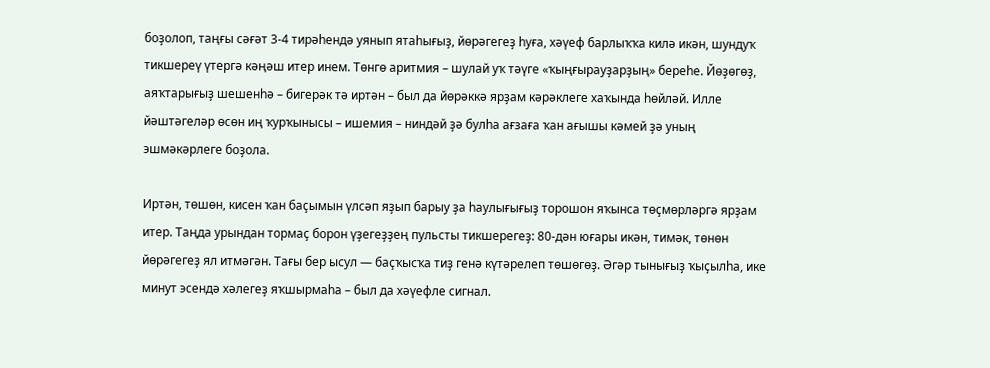боҙолоп, таңғы сәғәт 3-4 тирәһендә уянып ятаһығыҙ, йөрәгегеҙ һуға, хәүеф барлыҡҡа килә икән, шундуҡ тикшереү үтергә кәңәш итер инем. Төнгө аритмия – шулай уҡ тәүге «ҡыңғырауҙарҙың» береһе. Йөҙөгөҙ, аяҡтарығыҙ шешенһә – бигерәк тә иртән – был да йөрәккә ярҙам кәрәклеге хаҡында һөйләй. Илле йәштәгеләр өсөн иң ҡурҡынысы – ишемия – ниндәй ҙә булһа ағзаға ҡан ағышы кәмей ҙә уның эшмәкәрлеге боҙола.

Иртән, төшөн, кисен ҡан баҫымын үлсәп яҙып барыу ҙа һаулығығыҙ торошон яҡынса төҫмөрләргә ярҙам итер. Таңда урындан тормаҫ борон үҙегеҙҙең пульсты тикшерегеҙ: 80-дән юғары икән, тимәк, төнөн йөрәгегеҙ ял итмәгән. Тағы бер ысул — баҫҡысҡа тиҙ генә күтәрелеп төшөгөҙ. Әгәр тынығыҙ ҡыҫылһа, ике минут эсендә хәлегеҙ яҡшырмаһа – был да хәүефле сигнал.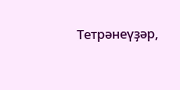Тетрәнеүҙәр,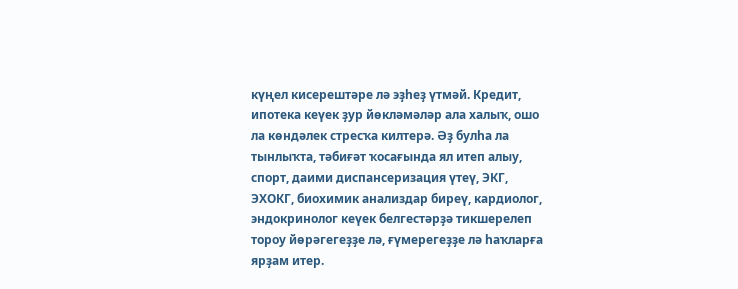күңел кисерештәре лә эҙһеҙ үтмәй. Кредит, ипотека кеүек ҙур йөкләмәләр ала халыҡ, ошо ла көндәлек стресҡа килтерә. Әҙ булһа ла тынлыҡта, тәбиғәт ҡосағында ял итеп алыу, спорт, даими диспансеризация үтеү, ЭКГ, ЭХОКГ, биохимик анализдар биреү, кардиолог, эндокринолог кеүек белгестәрҙә тикшерелеп тороу йөрәгегеҙҙе лә, ғүмерегеҙҙе лә һаҡларға ярҙам итер.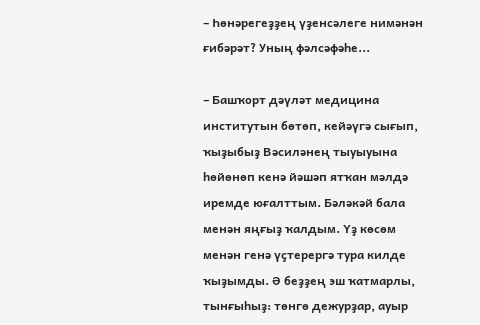– Һөнәрегеҙҙең үҙенсәлеге нимәнән ғибәрәт? Уның фәлсәфәһе...

– Башҡорт дәүләт медицина институтын бөтөп, кейәүгә сығып, ҡыҙыбыҙ Вәсиләнең тыуыуына һөйөнөп кенә йәшәп ятҡан мәлдә иремде юғалттым. Бәләкәй бала менән яңғыҙ ҡалдым. Үҙ көсөм менән генә үҫтерергә тура килде ҡыҙымды. Ә беҙҙең эш ҡатмарлы, тынғыһыҙ: төнгө дежурҙар, ауыр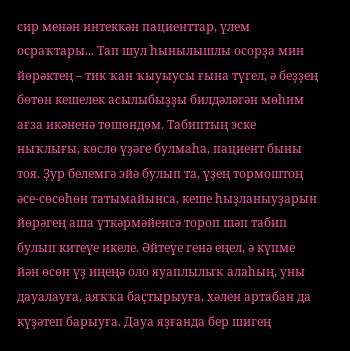сир менән интеккән пациенттар, үлем осраҡтары... Тап шул һынылышлы осорҙа мин йөрәктең – тик ҡан ҡыуыусы ғына түгел, ә беҙҙең бөтөн кешелек асылыбыҙҙы билдәләгән мөһим ағза икәненә төшөндөм. Табиптың эске ныҡлығы, көслө үҙәге булмаһа, пациент быны тоя. Ҙур белемгә эйә булып та, үҙең тормоштоң әсе-сөсөһөн татымайынса, кеше һыҙланыуҙарын йөрәгең аша үткәрмәйенсә тороп шәп табип булып китеүе икеле. Әйтеүе генә еңел, ә күпме йән өсөн үҙ иңеңә оло яуаплылыҡ алаһың, уны дауалауға, аяҡҡа баҫтырыуға, хәлен артабан да күҙәтеп барыуға. Дауа яҙғанда бер шигең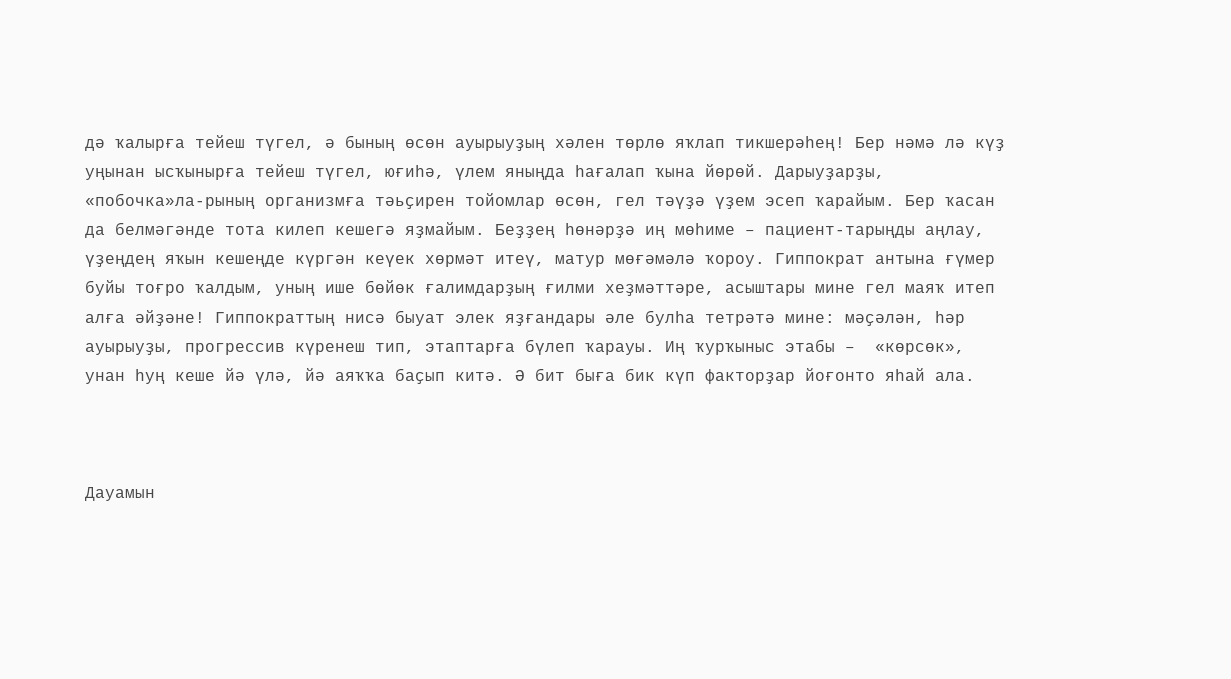дә ҡалырға тейеш түгел, ә бының өсөн ауырыуҙың хәлен төрлө яҡлап тикшерәһең! Бер нәмә лә күҙ уңынан ысҡынырға тейеш түгел, юғиһә, үлем яныңда һағалап ҡына йөрөй. Дарыуҙарҙы, «побочка»ла-рының организмға тәьҫирен тойомлар өсөн, гел тәүҙә үҙем эсеп ҡарайым. Бер ҡасан да белмәгәнде тота килеп кешегә яҙмайым. Беҙҙең һөнәрҙә иң мөһиме – пациент-тарыңды аңлау, үҙеңдең яҡын кешеңде күргән кеүек хөрмәт итеү, матур мөғәмәлә ҡороу. Гиппократ антына ғүмер буйы тоғро ҡалдым, уның ише бөйөк ғалимдарҙың ғилми хеҙмәттәре, асыштары мине гел маяҡ итеп алға әйҙәне! Гиппократтың нисә быуат элек яҙғандары әле булһа тетрәтә мине: мәҫәлән, һәр ауырыуҙы, прогрессив күренеш тип, этаптарға бүлеп ҡарауы. Иң ҡурҡыныс этабы –  «көрсөк», унан һуң кеше йә үлә, йә аяҡҡа баҫып китә. Ә бит быға бик күп факторҙар йоғонто яһай ала.



Дауамын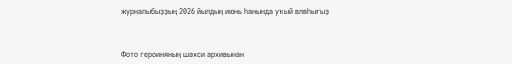журналыбыҙҙың 2026 йылдың июнь һанында уҡый влвһығыҙ



Фото героиняның шәхси архивынан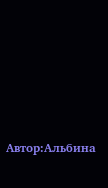Автор:Альбина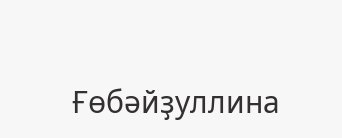Ғөбәйҙуллина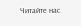Читайте нас